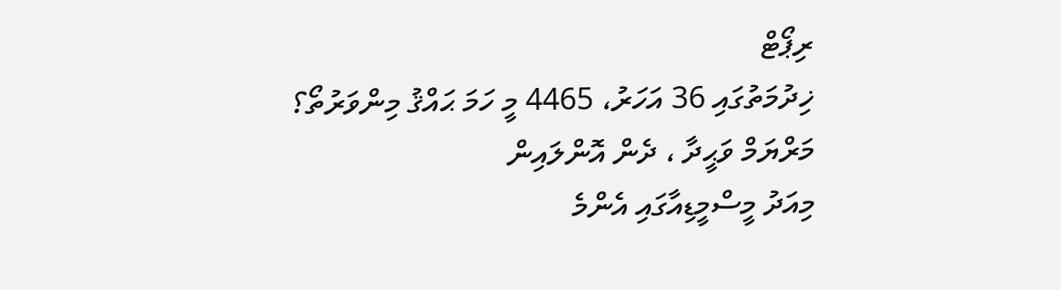ރިޕޯޓް
ޚިދުމަތުގައި 36 އަހަރު، 4465 މީ ހަމަ ޙައްޤު މިންވަރުތޯ؟
މަރްޔަމް ވަޙީދާ ، ދެން އޮންލައިން
މިއަދު މީސްމީޑިއާގައި އެންމެ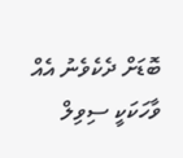ބޮޑަށް ދެކެވެނު އެއް ވާހަކަކީ ސިވިލް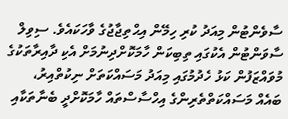ސާވެންޓުން މިއަދު ކުރި ހިމޭން އިޙްތިޖާޖުގެ ވާހަކައެވެ. ސިވިލް ސާވަންޓުން އެކުގައި ތިބިކަން ހާމަކޮށްދިނުމަށް އެކި ދާއިރާތަކުގެ މުވައްޒަފުން ކަޅު ހެދުމުގައި މިއަދު މަސައްކަތަށް ނިކުތްއިރު، ބައެއް މަސައްކަތްތެރިންގެ އިހްސާސްތައް ހާމަކޮށްދީ ބެނާތަކާއި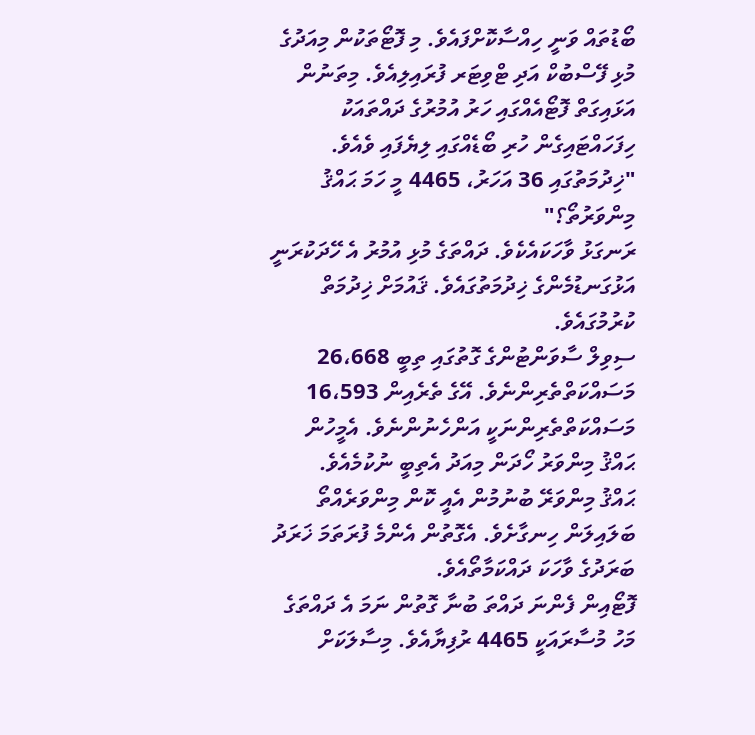ބޯޑުތައް ވަނީ ހިއްސާކޮށްފައެވެ. މި ފޮޓޯތަކުން މިއަދުގެ މުޅި ފޭސްބުކް އަދި ޓްވިޓަރ ފުރައިލިއެވެ. މިތަނުން އަޅައިގަތް ފޮޓޯއެއްގައި ހަރު އުމުރުގެ ދައްތައަކު ހިފަހައްޓައިގެން ހުރި ބޯޑެއްގައި ލިޔެފައި ވެއެވެ.
"ޚިދުމަތުގައި 36 އަހަރު، 4465 މީ ހަމަ ޙައްޤު މިންވަރުތޯ؟"
ރަނގަޅު ވާހަކައެކެވެ. ދައްތަގެ މުޅި އުމުރު އެ ހޭދަކުރަނީ އަޅުގަނޑުމެންގެ ޚިދުމަތުގައެވެ. ޤައުމަށް ޚިދުމަތް ކުރުމުގައެވެ.
ސިވިލް ސާވަންޓުންގެ ގޮތުގައި ތިބީ 26،668 މަސައްކަތްތެރިންނެވެ. އޭގެ ތެރެއިން 16،593 މަސައްކަތްތެރިންނަކީ އަންހެނުންނެވެ. އެމީހުން ޙައްޤު މިންވަރު ހޯދަން މިއަދު އެތިބީ ނުކުމެއެވެ.
ޙައްޤު މިންވަރޭ ބުނުމުން އެއީ ކޮން މިންވަރެއްތޯ ބަލައިލަން ހިނގާށެވެ. އެގޮތުން އެންމެ ފުރަތަމަ ޚަރަދު ބަރަދުގެ ވާހަކަ ދައްކަމާތޯއެވެ.
ފޮޓޯއިން ފެންނަ ދައްތަ ބުނާ ގޮތުން ނަމަ އެ ދައްތަގެ މަހު މުސާރައަކީ 4465 ރުފިޔާއެވެ. މިސާލަކަށް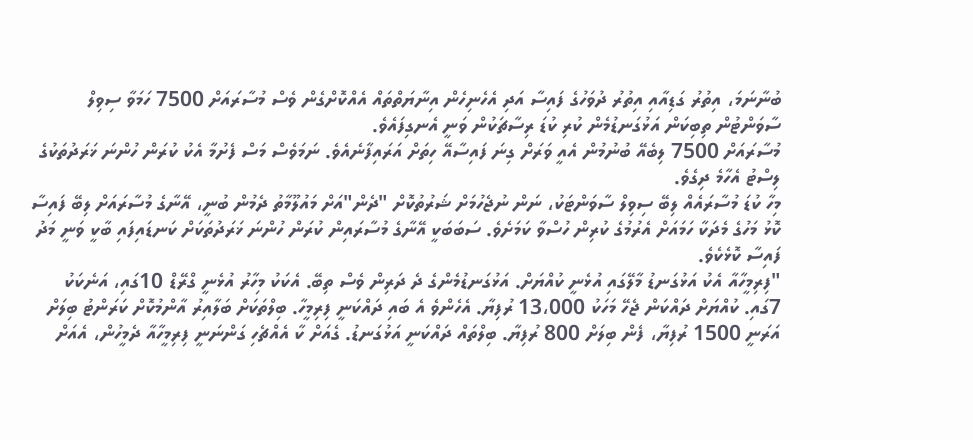ބުނާނަމަ، އިތުރު ގަޑިއާއި އިތުރު ދުވަހުގެ ފައިސާ އަދި އެހެނިހެން އިނާޔަތްތައް އެއްކޮށްގެން ވެސް މުސާރައަށް 7500 ހަމަވާ ސިވިލް ސާވަންޓުން ތިބިކަން އަޅުގަނޑުމެން ކުރި ކުޑަ ރިސާޗަކުން ވަނީ އެނގިފައެވެ.
މުސާރައަށް 7500 ލިބެއޭ ބުނުމުން އެއީ ވަރަށް ގިނަ ފައިސާއޭ ހިތަށް އަރައިފާނެއެވެ. ނަމަވެސް މަސް ފެށުމާ އެކު ކުރަން ހުންނަ ޚަރަދުތަކުގެ ލިސްޓު އެހާމެ ދިގެވެ.
މިހާ ކުޑަ މުސާރައެއް ލިބޭ ސިވިލް ސާވަންޓަކު، ނަން ނުޖެހުމަށް ޝަރުތުކޮށް "ދެން"އަށް މައުލޫމާތު ދެމުން ބުނީ، އޭނާގެ މުސާރައަށް ލިބޭ ފައިސާ ކޮޅު މަހުގެ މެދަކާ ހަމައަށް އެރުމުގެ ކުރިން ހުސްވާ ކަމަށެވެ. ސަބަބަކީ އޭނާގެ މުސާރައިން ކުރަން ހުންނަ ޚަރަދުތަކަށް ކަނޑައިފައި ބާކީ ވަނީ މަދު ފައިސާ ކޮޅެކެވެ.
"ފިރިމީހާއާ އެކު އަޅުގަނޑު މާލޭގައި އުޅެނީ ކުއްޔަށް. އަޅުގަނޑުމެންގެ ދެ ދަރިން ވެސް ތިބޭ. އެކަކު މިހާރު އުޅެނީ ގްރޭޑް 10ގައި، އަނެކަކު 7ގައި. ކުއްޔަށް ދައްކަން ޖެހޭ މަހަކު 13،000 ރުފިޔާ. އެހެންވެ އެ ބައި ދައްކަނީ ފިރިމީހާ. ބިލްތަކަށް ބަލާއިރު އާންމުކޮށް ކަރަންޓު ބިލަށް އަރަނީ 1500 ރުފިޔާ، ފެން ބިލަށް 800 ރުފިޔާ. ބިލްތައް ދައްކަނީ އަޅުގަނޑު. ގެއަށް ކާ އެއްޗެހި ގަންނަނީ ފިރިމީހާއާ ދެމީހުން، އެއަށް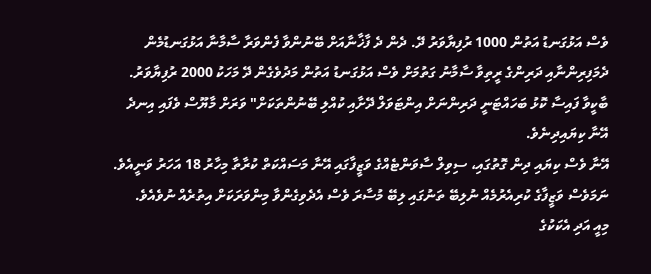ވެސް އަޅުގަނޑު އަތުން 1000 ރުފިޔާވަރު ދޭ. ދެން ދެ ފާޚާނާއަށް ބޭނުންވާ ފެންވަރާ ސާމާނާ އަޅުގަނޑުމެން ދެމަފިރިންނާއި ދަރިންގެ ރީތިވާ ސާމާނު ގަތުމަށް ވެސް އަޅުގަނޑު އަތުން މަދުވެގެން ދޭ މަހަކު 2000 ރުފިޔާވަރު. ބާކީވާ ފައިސާ ކޮޅު ބަހައްޓަނީ ދަރިންނަށް އިންޓަވަލް ދޭށާއި ކުއްލި ބޭނުންތަކަށް" ވަރަށް މާޔޫސް ވެފައި އިނދެ އޭނާ ކިޔައިދިނެވެ.
އޭނާ ވެސް ކިޔައި ދިން ގޮތުގައި، ސިވިލް ސާވަންޓެއްގެ ވަޒީފާގައި އޭނާ މަސައްކަތް ކުރާތާ މިހާރު 18 އަހަރު ވަނީއެވެ. ނަމަވެސް ވަޒީފާގެ ކުރިއެރުމެއް ނުލިބޭ ތަނުގައި ލިބޭ މުސާރަ ވެސް އެދެވިގެންވާ މިންވަރަކަށް އިތުރެއް ނުވެއެވެ.
މިއީ އަދި އެކަކުގެ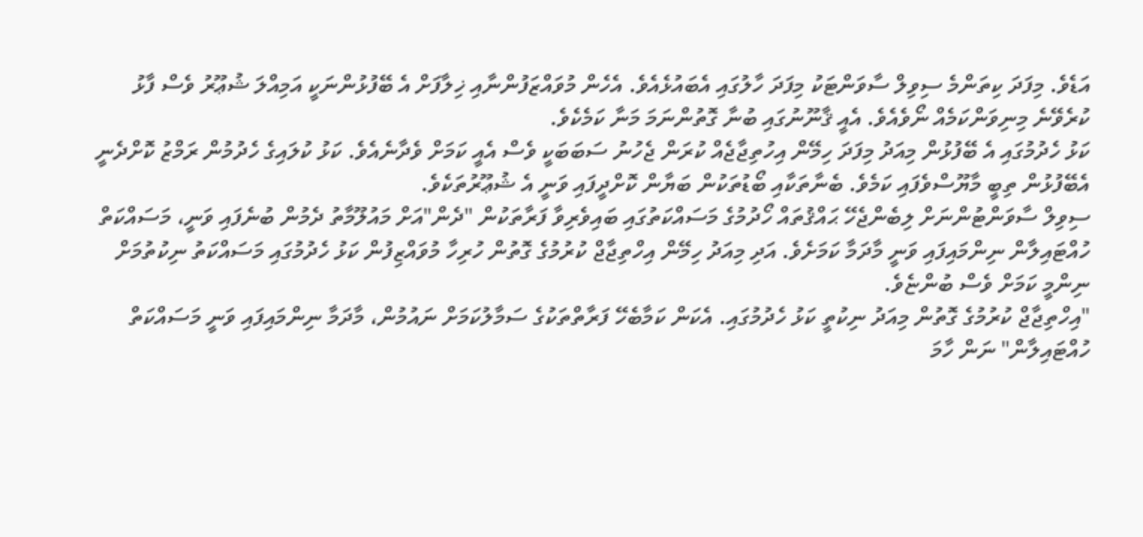އަޑެވެ. މިފަދަ ކިތަންމެ ސިވިލް ސާވަންޓަކު މިފަދަ ހާލުގައި އެބައުޅެއެވެ. އެހެން މުވައްޒަފުންނާއި ޚިލާފަށް އެ ބޭފުޅުންނަކީ އަމިއްލަ ޝުޢޫރު ވެސް ފާޅު ކުރެވޭނެ މިނިވަންކަމެއް ނޯވެއެވެ. އެއީ ޤާނޫނުގައި ބުނާ ގޮތުންނަމަ މަނާ ކަމެކެވެ.
ކަޅު ހެދުމުގައި އެ ބޭފުޅުން މިއަދު މިފަދަ ހިމޭން އިހުތިޖާޖެއް ކުރަން ޖެހުނު ސަބަބަކީ ވެސް އެއީ ކަމަށް ވެދާނެއެވެ. ކަޅު ކުލައިގެ ހެދުމުން ރަމްޒު ކޮށްދެނީ އެބޭފުޅުން ތިބީ މާޔޫސްވެފައި ކަމެވެ. ބެނާތަކާއި ބޯޑުތަކުން ބަޔާން ކޮށްދީފައި ވަނީ އެ ޝުޢޫރުތަކެވެ.
ސިވިލް ސާވަންޓުންނަށް ލިބެންޖެހޭ ޙައްޤުތައް ހޯދުމުގެ މަސައްކަތުގައި ބައިވެރިވާ ފަރާތަކުން "ދެން"އަށް މައުލޫމާތު ދެމުން ބުނެފައި ވަނީ، މަސައްކަތް ހުއްޓައިލާން ނިންމައިފައި ވަނީ މާދަމާ ކަމަށެވެ. އަދި މިއަދު ހިމޭން އިހްތިޖާޖް ކުރުމުގެ ގޮތުން ހުރިހާ މުވައްޒިފުން ކަޅު ހެދުމުގައި މަސައްކަތު ނިކުތުމަށް ނިންމީ ކަމަށް ވެސް ބުންޏެވެ.
"އިހްތިޖާޖް ކުރުމުގެ ގޮތުން މިއަދު ނިކުތީ ކަޅު ހެދުމުގައި. އެކަން ކަމާބެހޭ ފަރާތްތަކުގެ ސަމާލުކަމަށް ނައުމުން، މާދަމާ ނިންމައިފައި ވަނީ މަސައްކަތް ހުއްޓައިލާން" ނަން ހާމަ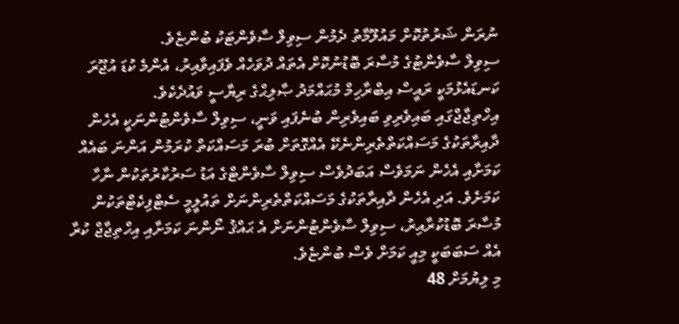ނުރަން ޝަރުތުކޮށް މައުލޫމާތު ދެމުން ސިވިލް ސާވެންޓަކު ބުންޏެވެ.
ސިވިލް ސާވެންޓުގެ މުސާރަ ބޮޑުނުކޮށް އެތައް ދުވަހެއް ވެފައިވާއިރު، އެންމެ ކުޑަ އުޖޫރަ ކަނޑައެޅުމަކީ ރައީސް އިބްރާހިމް މުޙައްމަދު ޞާލިޙްގެ ރިޔާސީ ވައުދެކެވެ.
އިހްތިޖާޖްގައި ބައިވެރިވި ބައިވެރިން ބުނެފައި ވަނީ، ސިވިލް ސާވެންޓުންނަކީ އެހެން ދާއިރާތަކުގެ މަސައްކަތްތެރިންނެކޭ އެއްގޮތަށް ބުރަ މަސައްކަތް ކުރަމުން އަންނަ ބައެއް ކަމަށާއި އެހެން ނަމަވެސް އަބަދުވެސް ސިވިލް ސާވެންޓްގެ އަޑު ސަރުކާރުތަކުން ނާހާ ކަމަށެވެ. އަދި އެހެން ދާއިރާތަކުގެ މަސައްކަތްތެރިންނަށް ތައުލީމީ ސެޓްފިކެޓްތަކުން މުސާރަ ބޮޑުކުރާއިރު، ސިވިލް ސާވެންޓުންނަށް އެ ޙައްޤު ނޯންނަ ކަމަށާއި އިހްތިޖާޖް ކުރާ އެއް ސަބަބަކީ މިއީ ކަމަށް ވެސް ބުންޏެވެ.
މި ލިޔުމަށް 48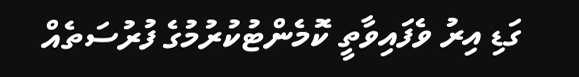ގަޑި އިރު ވެފައިވާތީ ކޮމެންޓުކުރުމުގެ ފުރުސަތެއް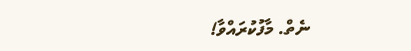ނެތް. މާފުކުރައްވާ!